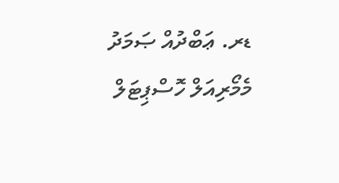ޑރ. ޢަބްދުއް ޞަމަދު މެމޯރިއަލް ހޮސްޕިޓަލް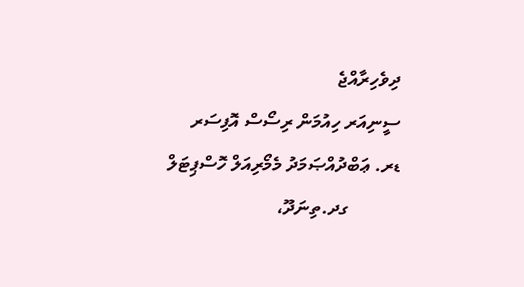ދިވެހިރާއްޖެ
ސީނިއަރ ހިއުމަން ރިސޯސް އޮފިސަރ
ޑރ. ޢަބްދުއްޞަމަދު މެމޯރިއަލް ހޮސްޕިޓަލް
           ގދ.ތިނަދޫ،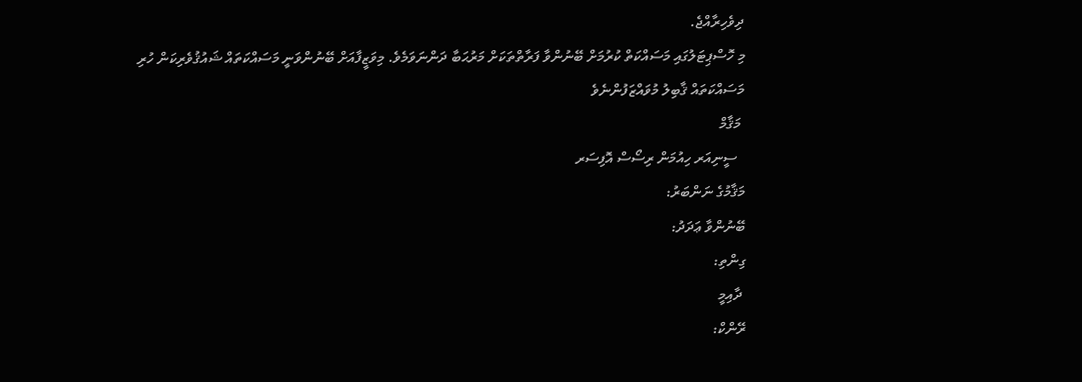ދިވެހިރާއްޖެ.
މި ހޮސްޕިޓަލުގައި މަސައްކަތް ކުރުމަށް ބޭނުންވާ ފަރާތްތަކަށް މަރުޙަބާ ދަންނަވަމެވެ. މިވަޒީފާއަށް ބޭނުންވަނީ މަސައްކަތައް ޝައުޤުވެރިކަން ހުރި މަސައްކަތައް ޤާބިލު މުވައްޒަފުންނެވެ
 މަޤާމް
  ސީނިއަރ ހިއުމަން ރިސޯސް އޮފިސަރ
މަޤާމުގެ ނަންބަރު:
ބޭނުންވާ ޢަދަދު:
ގިންތި:
 ދާއިމީ
ރޭންކް: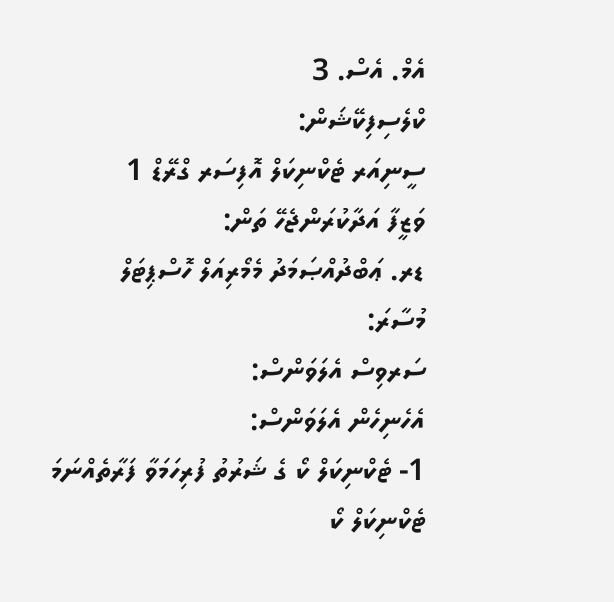އެމް. އެސް. 3
ކްލެސިފިކޭޝަން:
ސީނިއަރ ޓެކްނިކަލް އޮފިސަރ ގްރޭޑް 1
ވަޒީފާ އަދާކުރަންޖެހޭ ތަން:
ޑރ. ޢަބްދުއްޞަމަދު މެމޯރިއަލް ހޮސްޕިޓަލް
މުސާރަ:
ސަރވިސް އެލަވަންސް:
އެހެނިހެން އެލަވަންސް:
1- ޓެކްނިކަލް ކޯ ގެ ޝަރުތު ފުރިހަމަވާ ފަރާތެއްނަމަ ޓެކްނިކަލް ކޯ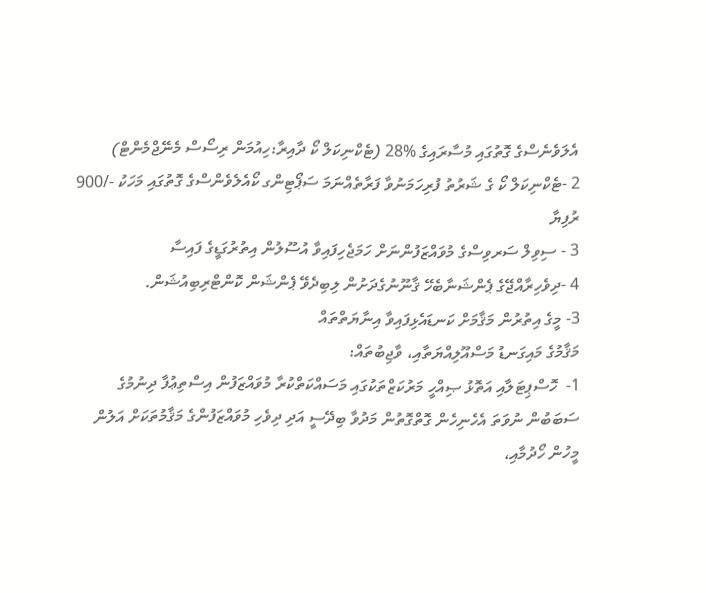އެލަވެނެސްގެ ގޮތުގައި މުސާރައިގެ %28 (ޓެކްނިކަލް ކޯ ދާއިރާ:ހިއުމަން ރިސޯސް މެނޭޖްމެންޓް)
2 -ޓެކްނިކަލް ކޯ ގެ ޝަރުތު ފުރިހަމަނުވާ ފަރާތެއްނަމަ ސަޕޯޓިންގ ކޯއެލެވެންސްގެ ގޮތުގައި މަހަކު -/900 ރުފިޔާ
3 - ސިވިލް ސަރވިސްގެ މުވައްޒަފުންނަށް ހަމަޖެހިފައިވާ އުސޫލުން އިތުރުގަޑީގެ ފައިސާ
4 -ދިވެހިރާއްޖޭގެ ޕެންޝަނާބެހޭ ޤާނޫނުގެދަށުން ލިބިދެވޭ ޕެންޝަން ކޮންޓްރިބިއުޝަން.
3- މީގެ އިތުރުން މަޤާމަށް ކަނޑައެޅިފައިވާ އިނާޔަތްތައް
މަޤާމުގެ މައިގަނޑު މަސްއޫލިއްޔަތާއި، ވާޖިބުތައް:
1-  ހޮސްޕިޓަލާއި އަތޮޅު ޞިއްހީ މަރުކަޒްތަކުގައި މަސައްކަތްކުރާ މުވައްޒަފުން އިސްތިޢުފާ ދިނުމުގެ ސަބަބުން ނުވަތަ އެހެނިހެން ގޮތްގޮތުން މަދުވާ ބިދޭސީ އަދި ދިވެހި މުވައްޒަފުންގެ މަޤާމުތަކަށް އަލުން މީހުން ހޯދުމާއި،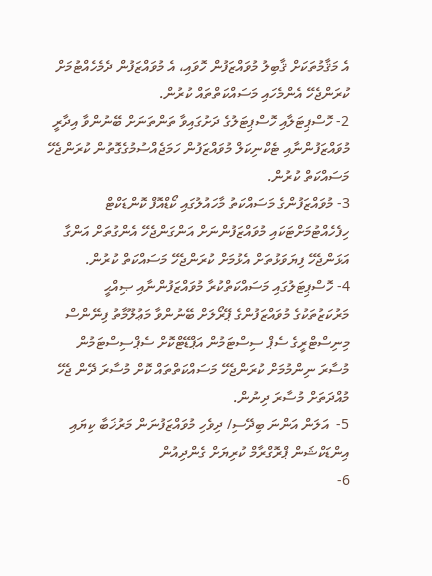އެ މަޤާމުތަކަށް ޤާބިލު މުވައްޒަފުން ހޮވައި، އެ މުވައްޒަފުން ދެމެހެއްޓުމަށް ކުރަންޖެހޭ އެންމެހައި މަސައްކަތްތައް ކުރުން.
2- ހޮސްޕިޓަލާއި ހޮސްޕިޓަލުގެ ދަށުގައިވާ ތަންތަނަށް ބޭނުންވާ އިދާރީ މުވައްޒަފުންނާއި ޓެކްނިކަލް މުވައްޒަފުން ހަމަޖެއްސުމުގެގޮތުން ކުރަންޖެހޭ މަސައްކަތް ކުރުން.
3- މުވައްޒަފުންގެ މަސައްކަތު މާހައުލުގައި ކޯޑްއޮފް ކޮންޑަކްޓް ހިފެހެއްޓުމަށްޓަކައި މުވައްޒަފުންނަށް އަންގަންޖެހޭ އެންގުތަށް އަންގާ އަޅަންޖެހޭ ފިޔަވަޅުތަށް އެޅުމަށް ކުރަންޖެހޭ މަސައްކަތް ކުރުން.
4- ހޮސްޕިޓަލުގައި މަސައްކަތްކުރާ މުވައްޒަފުންނާއި ޞިއްޙީ މަރުކަޒުތަކުގެ މުވައްޒަފުންގެ ޕޭރޯލަށް ބޭނުންވާ މަޢުލޫމާތު ފިނޭންސް މިނިސްޓްރީގެ ސެޕް ސިސްޓަމުން އަޕްޑޭޓްކޮށް ސެޕްސިސްޓަމުން މުސާރަ ނިންމުމަށް ކުރަންޖެހޭ މަސައްކަތްތައް ކޮށް މުސާރަ ދޭން ޖެހޭ މުއްދަތަށް މުސާރަ ދިނުން.
5-  އަލަން އަންނަ ބިދޭސި/ ދިވެހި މުވައްޒަފުނަން މަރުޚަބާ ކިޔައި އިންޑަކްޝަން ޕްރޮގްރާމް ކުރިޔަށް ގެންދިއުން
6-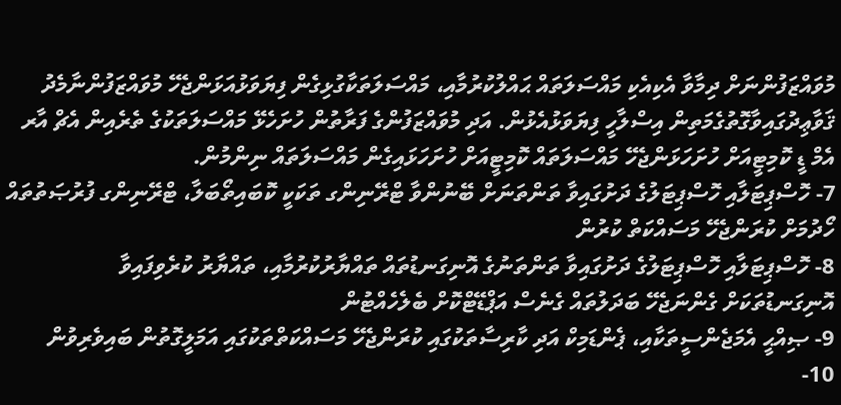މުވައްޒަފުންނަށް ދިމާވާ އެކިއެކި މައްސަލަތައް ޙައްލުކުރުމާއި، މައްސަލަތަކާގުޅިގެން ފިޔަވަޅުއަޅަންޖެހޭ މުވައްޒަފުންނާމެދު ޤަވާޢިދުގައިވާގޮތުގެމަތިން އިސްލާހީ ފިޔަވަޅުއެޅުން. އަދި މުވައްޒަފުންގެ ފަރާތުން ހުށަހެޅޭ މައްސަލަތަކުގެ ތެރެއިން އެޗް އާރ އެމް ޑީ ކޮމިޓީއަށް ހުށަހަޅަންޖެހޭ މައްސަލަތައް ކޮމިޓީއަށް ހުށަހަޅައިގެން މައްސަލަތައް ނިންމުން.
7- ހޮސްޕިޓަލާއި ހޮސްޕިޓަލުގެ ދަށުގައިވާ ތަންތަނަށް ބޭނުންވާ ޓްރޭނިންގ ތަކަކީ ކޮބައިތޯބަލާ، ޓްރޭނިންގ ފުރުޞަތުތައް ހޯދުމަށް ކުރަންޖެހޭ މަސައްކަތް ކުރުން
8- ހޮސްޕިޓަލާއި ހޮސްޕިޓަލުގެ ދަށުގައިވާ ތަންތަނުގެ އޮނިގަނޑުތައް ތައްޔާރުކުރުމާއި، ތައްޔާރު ކުރެވިފައިވާ އޮނިގަނޑުތަކަށް ގެންނަޖެހޭ ބަދަލުތައް ގެނެސް އަޕްޑޭޓްކޮށް ބެލެހެއްޓުން
9- ޞިއްޙީ އެމަޖެންސީތަކާއި، ޕެންޑަމިކް އަދި ކާރިސާތަކުގައި ކުރަންޖެހޭ މަސައްކަތްތަކުގައި އަމަލީގޮތުން ބައިވެރިވުން
10-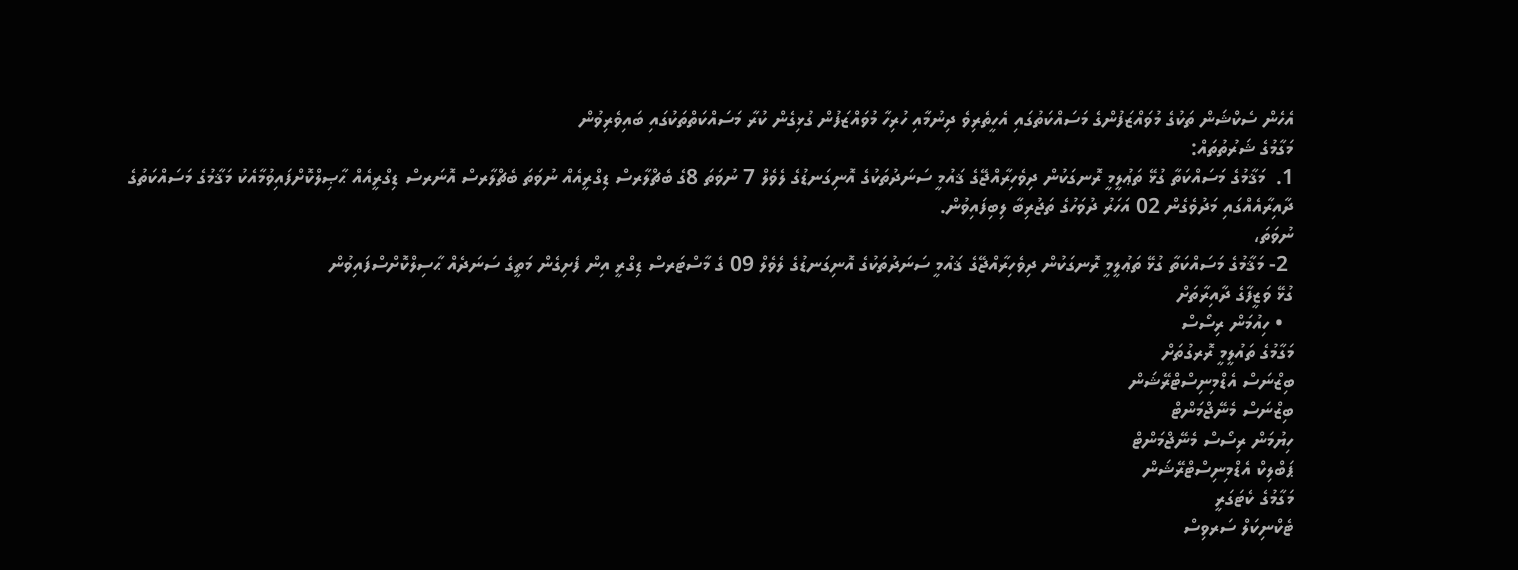އެހެން ސެކްޝަން ތަކުގެ މުވައްޒަފުންގެ މަސައްކަތުގައި އެހީތެރިވެ ދިނުމާއި ހުރިހާ މުވައްޒަފުން ގުޅިގެން ކުރާ މަސައްކަތްތަކުގައި ބައިވެރިވުން
މަގާމުގެ ޝަރުތުތައް:
1.  މަޤާމުގެ މަސައްކަތާ ގުޅޭ ތަޢުލީމީ ރޮނގަކުން ދިވެހިރާއްޖޭގެ ޤައުމީ ސަނަދުތަކުގެ އޮނިގަނޑުގެ ލެވެލް 7 ނުވަތަ 8ގެ ބެޗްލާރސް ޑިގްރީއެއް ނުވަތަ ބެޗްލާރސް އޮނަރސް ޑިގްރީއެއް ޙާޞިލްކޮށްފައިވުމާއެކު މަޤާމުގެ މަސައްކަތުގެ ދާއިރާއެއްގައި މަދުވެގެން 02 އަހަރު ދުވަހުގެ ތަޖުރިބާ ލިބިފައިވުން.
ނުވަތަ،
 2- މަޤާމުގެ މަސައްކަތާ ގުޅޭ ތަޢުލީމީ ރޮނގަކުން ދިވެހިރާއްޖޭގެ ޤައުމީ ސަނަދުތަކުގެ އޮނިގަނޑުގެ ލެވެލް 09 ގެ މާސްޓަރސް ޑިގްރީ އިން ފެށިގެން މަތީގެ ސަނަދެއް ޙާސިލްކޮށްސްފައިވުން
ގުޅޭ ވަޒީފާގެ ދާއިރާތަށް
  • ހިއުމަން ރިސޯސް
މަގާމުގެ ތައުލީމީ ރޮރގުތަށް
ބިޒްނަސް އެޑްމިނިސްޓްރޭޝަން
ބިޒްނަސް މެނޭޖްމަންޓް
ހިޔުމަން ރިސޯސް މެނޭޖްމަންޓް
ޕަބްލިކް އެޑްމިނިސްޓްރޭޝަން
މަގާމުގެ ކެޓަގަރީ
ޓެކްނިކަލް ސަރވިސް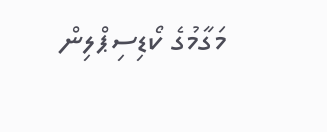މަގާމުގެ ކޯޑިސިޕްލިން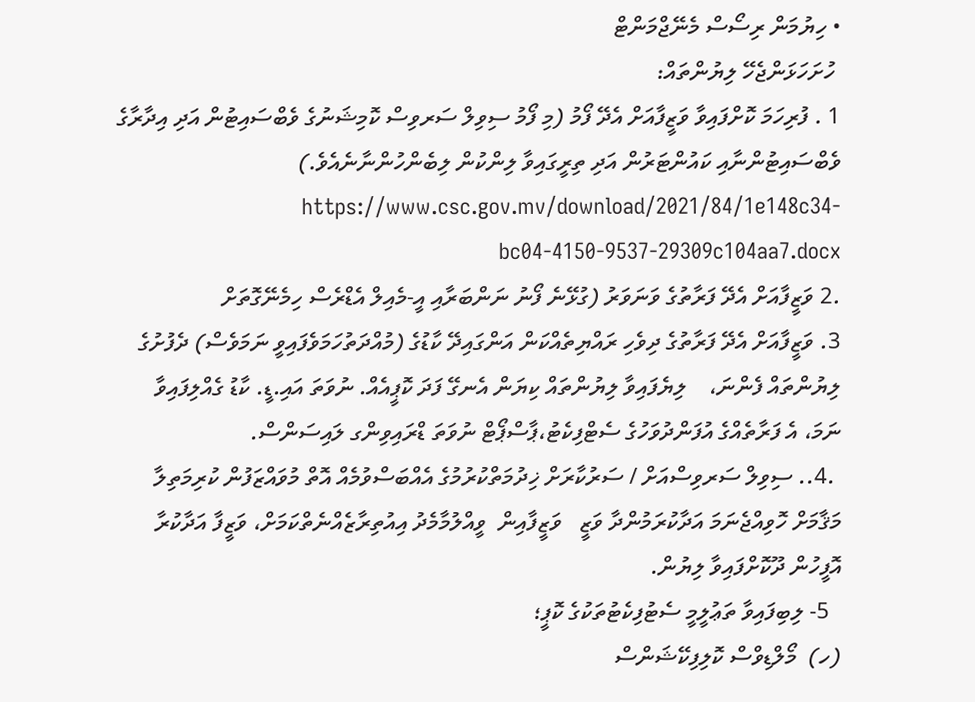• ހިޔުމަން ރިސޯސް މެނޭޖްމަންޓް
 ހުށަހަޅަންޖެހޭ ލިޔުންތައް:
1 . ފުރިހަމަ ކޮށްފައިވާ ވަޒީފާއަށް އެދޭ ފޯމު (މި ފޯމު ސިވިލް ސަރވިސް ކޮމިޝަނުގެ ވެބްސައިޓުން އަދި އިދާރާގެ ވެބްސައިޓުންނާއި ކައުންޓަރުން އަދި ތިރީގައިވާ ލިންކުން ލިބެންހުންނާނެއެވެ.)  https://www.csc.gov.mv/download/2021/84/1e148c34-bc04-4150-9537-29309c104aa7.docx
.2 ވަޒީފާއަށް އެދޭ ފަރާތުގެ ވަނަވަރު (ގުޅޭނެ ފޯނު ނަންބަރާއި އީ-މެއިލް އެޑްރެސް ހިމެނޭގޮތަށް
3. ވަޒީފާއަށް އެދޭ ފަރާތުގެ ދިވެހި ރައްޔިތެއްކަން އަންގައިދޭ ކާޑުގެ (މުއްދަތުހަމަވެފައިވީ ނަމަވެސް) ދެފުށުގެ ލިޔުންތައް ފެންނަ،    ލިޔެފައިވާ ލިޔުންތައް ކިޔަން އެނގޭ ފަދަ ކޮޕީއެއް. ނުވަތަ އައި.ޑީ. ކާޑު ގެއްލިފައިވާ ނަމަ، އެ ފަރާތެއްގެ އުފަންދުވަހުގެ ސެޓްފިކެޓު،ޕާސްޕޯޓް ނުވަތަ ޑްރައިވިންގ ލައިސަންސް.
 .4.. ސިވިލް ސަރވިސްއަށް / ސަރުކާރަށް ޚިދުމަތްކުރުމުގެ އެއްބަސްވުމެއް އޮތް މުވައްޒަފުން ކުރިމަތިލާ މަޤާމަށް ހޮވިއްޖެނަމަ އަދާކުރަމުންދާ ވަޒީ   ވަޒީފާއިން  ވީއްލުމާމެދު އިއުތިރާޒެއްނެތްކަމަށް، ވަޒީފާ އަދާކުރާ އޮފީހުން ދޫކޮށްފައިވާ ލިޔުން.
  5- ލިބިފައިވާ ތަޢުލީމީ ސެޓުފިކެޓުތަކުގެ ކޮޕީ؛
(ހ)  މޯލްޑިވްސް ކޮލިފިކޭޝަންސް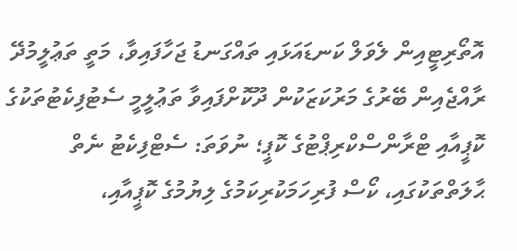އޮތޯރިޓީއިން ލެވަލް ކަނޑައަޅައި ތައްގަނޑު ޖަހާފައިވާ، މަތީ ތަޢުލީމުދޭ ރާއްޖެއިން ބޭރުގެ މަރުކަޒަކުން ދޫކޮށްފައިވާ ތަޢުލީމީ ސެޓުފިކެޓުތަކުގެ ކޮޕީއާއި ޓްރާންސްކްރިޕްޓުގެ ކޮޕީ؛ ނުވަތަ: ސެޓްފިކެޓު ނެތް ޙާލަތްތަކުގައި، ކޯސް ފުރިހަމަކުރިކަމުގެ ލިޔުމުގެ ކޮޕީއާއި،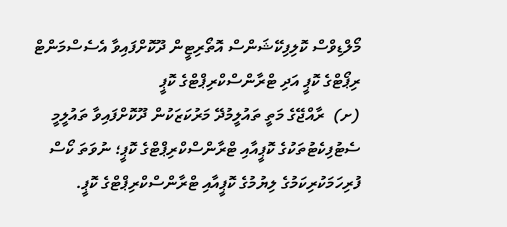މޯލްޑިވްސް ކޮލިފިކޭޝަންސް އޮތޯރިޓީން ދޫކޮށްފައިވާ އެސެސްމަންޓް ރިޕޯޓްގެ ކޮޕީ އަދި ޓްރާންސްކްރިޕްޓްގެ ކޮޕީ
(ށ)  ރާއްޖޭގެ މަތީ ތައުލީމުދޭ މަރުކަޒަކުން ދޫކޮށްފައިވާ ތައުލީމީ ސެޓުފިކެޓުތަކުގެ ކޮޕީއާއި ޓްރާންސްކްރިޕްޓްގެ ކޮޕީ؛ ނުވަތަ ކޯސް ފުރިހަމަކުރިކަމުގެ ލިޔުމުގެ ކޮޕީއާއި ޓްރާންސްކްރިޕްޓްގެ ކޮޕީ.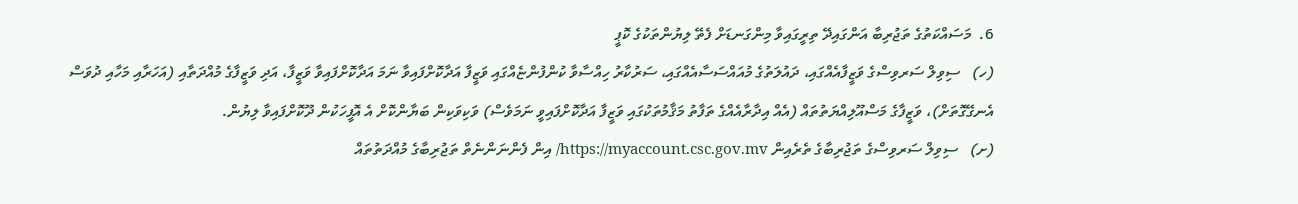6.  މަސައްކަތުގެ ތަޖުރިބާ އަންގައިދޭ ތިރީގައިވާ މިންގަނޑަށް ފެތޭ ލިޔުންތަކުގެ ކޮޕީ
(ހ)   ސިވިލް ސަރވިސްގެ ވަޒީފާއެއްގައި، ދައުލަތުގެ މުއައްސަސާއެއްގައި، ސަރުކާރު ހިއްސާވާ ކުންފުންޏެއްގައި ވަޒީފާ އަދާކޮށްފައިވާ ނަމަ އަދާކޮށްފައިވާ ވަޒީފާ، އަދި ވަޒީފާގެ މުއްދަތާއި (އަހަރާއި މަހާއި ދުވަސް އެނގޭގޮތަށް)، ވަޒީފާގެ މަސްއޫލިއްޔަތުތައް (އެއް އިދާރާއެއްގެ ތަފާތު މަޤާމުތަކުގައި ވަޒީފާ އަދާކޮށްފައިވީ ނަމަވެސް) ވަކިވަކިން ބަޔާންކޮށް އެ އޮފީހަކުން ދޫކޮށްފައިވާ ލިޔުން.
(ށ)   ސިވިލް ސަރވިސްގެ ތަޖުރިބާގެ ތެރެއިން https://myaccount.csc.gov.mv/ އިން ފެންނަންނެތް ތަޖުރިބާގެ މުއްދަތުތައް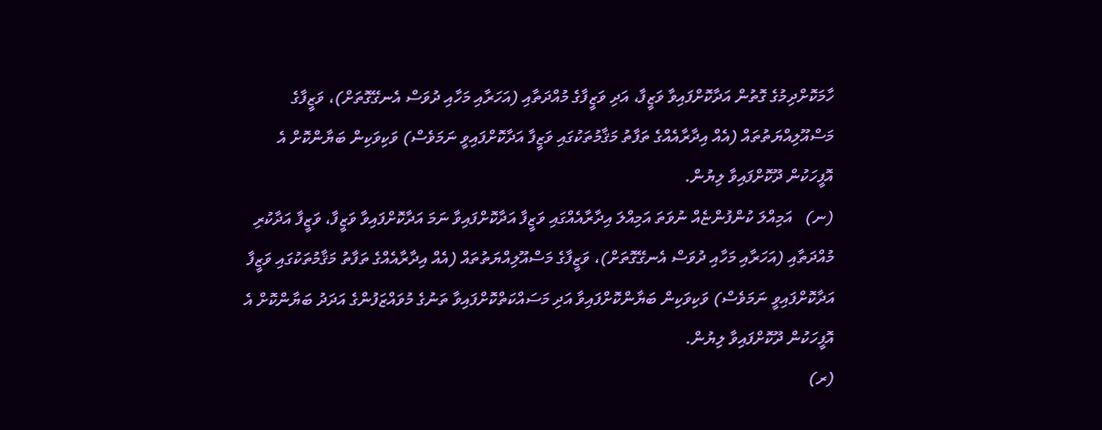ހާމަކޮށްދިމުގެ ގޮތުން އަދާކޮށްފައިވާ ވަޒީފާ، އަދި ވަޒީފާގެ މުއްދަތާއި (އަހަރާއި މަހާއި ދުވަސް އެނގޭގޮތަށް)، ވަޒީފާގެ މަސްއޫލިއްޔަތުތައް (އެއް އިދާރާއެއްގެ ތަފާތު މަޤާމުތަކުގައި ވަޒީފާ އަދާކޮށްފައިވީ ނަމަވެސް) ވަކިވަކިން ބަޔާންކޮށް އެ އޮފީހަކުން ދޫކޮށްފައިވާ ލިޔުން.
(ނ)   އަމިއްލަ ކުންފުންޏެއް ނުވަތަ އަމިއްލަ އިދާރާއެއްގައި ވަޒީފާ އަދާކޮށްފައިވާ ނަމަ އަދާކޮށްފައިވާ ވަޒީފާ، ވަޒީފާ އަދާކުރި މުއްދަތާއި (އަހަރާއި މަހާއި ދުވަސް އެނގޭގޮތަށް)، ވަޒީފާގެ މަސްއޫލިއްޔަތުތައް (އެއް އިދާރާއެއްގެ ތަފާތު މަޤާމުތަކުގައި ވަޒީފާ އަދާކޮށްފައިވީ ނަމަވެސް) ވަކިވަކިން ބަޔާންކޮށްފައިވާ އަދި މަސައްކަތްކޮށްފައިވާ ތަނުގެ މުވައްޒަފުންގެ އަދަދު ބަޔާންކޮށް އެ އޮފީހަކުން ދޫކޮށްފައިވާ ލިޔުން.
(ރ)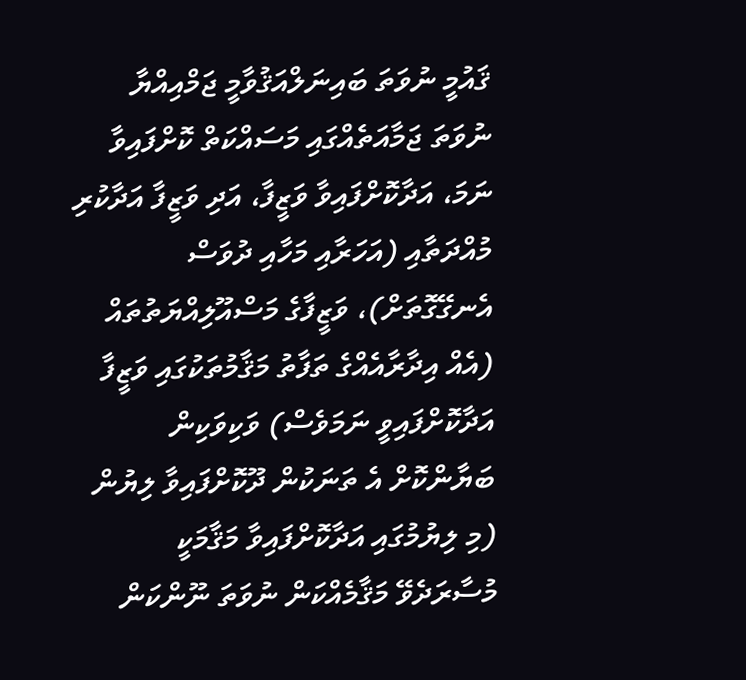ޤައުމީ ނުވަތަ ބައިނަލްއަޤުވާމީ ޖަމްއިއްޔާ ނުވަތަ ޖަމާއަތެއްގައި މަސައްކަތް ކޮށްފައިވާ ނަމަ، އަދާކޮށްފައިވާ ވަޒީފާ، އަދި ވަޒީފާ އަދާކުރި މުއްދަތާއި (އަހަރާއި މަހާއި ދުވަސް އެނގޭގޮތަށް)، ވަޒީފާގެ މަސްއޫލިއްޔަތުތައް (އެއް އިދާރާއެއްގެ ތަފާތު މަޤާމުތަކުގައި ވަޒީފާ އަދާކޮށްފައިވީ ނަމަވެސް) ވަކިވަކިން ބަޔާންކޮށް އެ ތަނަކުން ދޫކޮށްފައިވާ ލިޔުން (މި ލިޔުމުގައި އަދާކޮށްފައިވާ މަޤާމަކީ މުސާރަދެވޭ މަޤާމެއްކަން ނުވަތަ ނޫންކަން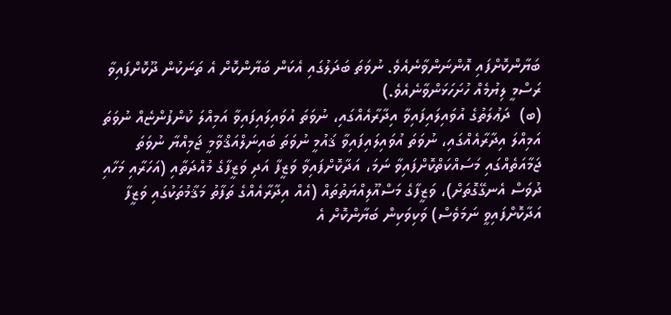ބަޔާންކޮށްފައި އޮންނަންވާނެއެވެ. ނުވަތަ ބަދަލުގައި އެކަން ބަޔާންކޮށް އެ ތަނަކުން ދޫކޮށްފައިވާ ރަސްމީ ލިޔުމެއް ހުށަހަޅަންވާނެއެވެ.)
(ބ)  ދަޢުލަތުގެ އުވައިލައިފައިވާ އިދާރާއެއްގައި، ނުވަތަ އުވައިލައިފައިވާ އަމިއްލަ ކުންފުންޏެއް ނުވަތަ އަމިއްލަ އިދާރާއެއްގައި، ނުވަތަ އުވައިލައިފައިވާ ޤައުމީ ނުވަތަ ބައިނަލްއަޤްވާމީ ޖަމިއްޔާ ނުވަތަ ޖަމާއަތެއްގައި މަސައްކަތްކޮށްފައިވާ ނަމަ، އަދާކޮށްފައިވާ ވަޒީފާ އަދި ވަޒީފާގެ މުއްދަތާއި (އަހަރާއި މަހާއި ދުވަސް އެނގޭގޮތަށް)، ވަޒީފާގެ މަސްއޫލިއްޔަތުތައް (އެއް އިދާރާއެއްގެ ތަފާތު މަޤާމުތަކުގައި ވަޒީފާ އަދާކޮށްފައިވީ ނަމަވެސް) ވަކިވަކިން ބަޔާންކޮށް އެ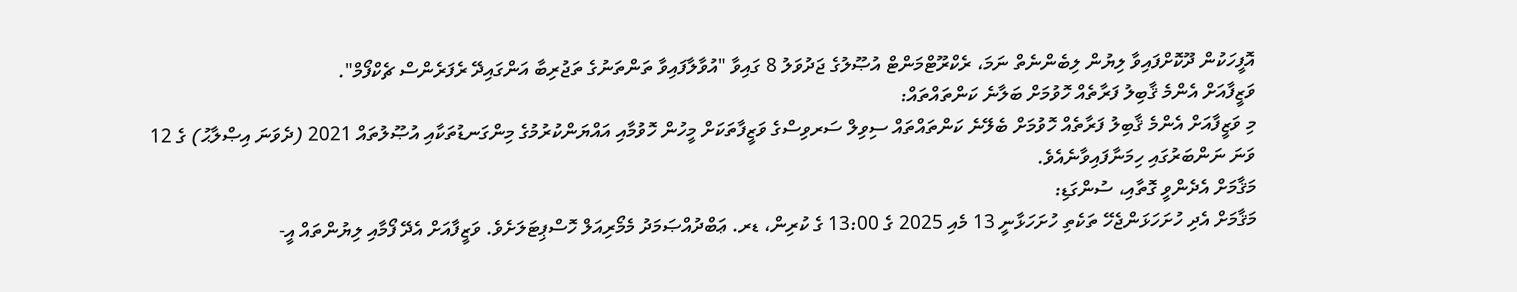އޮފީހަކުން ދޫކޮށްފައިވާ ލިޔުން ލިބެންނެތް ނަމަ، ރެކްރޫޓްމަންޓް އުޞޫލުގެ ޖަދުވަލު 8 ގައިވާ "އުވާލާފައިވާ ތަންތަނުގެ ތަޖުރިބާ އަންގައިދޭ ރެފަރެންސް ޗެކްފޯމް".
ވަޒީފާއަށް އެންމެ ޤާބިލު ފަރާތެއް ހޮވުމަށް ބަލާނެ ކަންތައްތައް:
މި ވަޒީފާއަށް އެންމެ ޤާބިލު ފަރާތެއް ހޮވުމަށް ބެލޭނެ ކަންތައްތައް ސިވިލް ސަރވިސްގެ ވަޒީފާތަކަށް މީހުން ހޮވުމާއި އައްޔަންކުރުމުގެ މިންގަނޑުތަކާއި އުޞޫލުތައް 2021 (ދެވަނަ އިޞްލާޙު) ގެ 12 ވަނަ ނަންބަރުގައި ހިމަނާފައިވާނެއެވެ.
މަޤާމަށް އެދެންވީ ގޮތާއި، ސުންގަޑި:
މަޤާމަށް އެދި ހުށަހަޅަންޖެހޭ ތަކެތި ހުށަހަޅާނީ 13 މެއި 2025 ގެ 13:00 ގެ ކުރިން، ޑރ. ޢަބްދުއްޞަމަދު މެމޯރިއަލް ހޮސްޕިޓަލަށެވެ. ވަޒީފާއަށް އެދޭ ފޯމާއި ލިޔުންތައް އީ-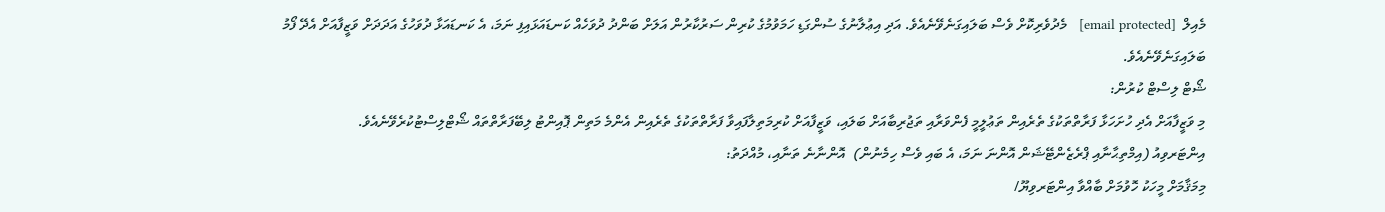މެއިލް  [email protected]   މެދުވެރިކޮށް ވެސް ބަލައިގަނެވޭނެއެވެ. އަދި އިޢުލާނުގެ ސުންގަޑި ހަމަވުމުގެ ކުރިން ސަރުކާރުން އަލަށް ބަންދު ދުވަހެއް ކަނޑައަޅައިފި ނަމަ، އެ ކަނޑައަޅާ ދުވަހުގެ އަދަދަށް ވަޒީފާއަށް އެދޭ ފޯމު ބަލައިގަނެވޭނެއެވެ.
ޝޯޓް ލިސްޓް ކުރުން:
މި ވަޒީފާއަށް އެދި ހުށަހަޅާ ފަރާތްތަކުގެ ތެރެއިން ތަޢުލީމީ ފެންވަރާއި ތަޖުރިބާއަށް ބަލައި، ވަޒީފާއަށް ކުރިމަތިލާފައިވާ ފަރާތްތަކުގެ ތެރެއިން އެންމެ މަތިން ޕޮއިންޓު ލިބޭފަރާތްތައް ޝޯޓްލިސްޓުކުރެވޭނެއެވެ.
އިންޓަރވިއު (އިމްތިޙާނާއި ޕްރެޒެންޓޭޝަން އޮންނަ ނަމަ، އެ ބައި ވެސް ހިމެނުން)  އޮންނާނެ ތަނާއި، މުއްދަތު:
މިމަޤާމަށް މީހަކު ހޮވުމަށް ބާއްވާ އިންޓަރވިޔޫ/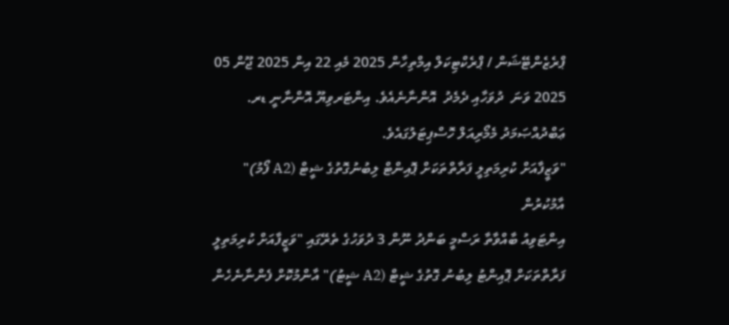ޕްރެޒެންޓޭޝަން / ޕްރެކްޓިކަލް އިމްތިހާން 2025 މެއި 22 އިން 2025 ޖޫން 05 2025 ވަނަ  ދުވަހާއި ދެމެދު  އޮންނާނެއެވެ. އިންޓަރވިޔޫ އޮންނާނީ ޑރ. ޢަބްދުއްޞަމަދު މެމޯރިއަލް ހޮސްޕިޓަލުގައެވެ.
"ވަޒީފާއަށް ކުރިމަތިލީ ފަރާތްތަކަށް ޕޮއިންޓް ލިބުނުގޮތުގެ ޝީޓް (A2 ފޯމު)" އާމުކުރުން
އިންޓަވިއު ބާއްވާތާ ރަސްމީ ބަންދު ނޫން 3 ދުވަހުގެ ތެރޭގައި "ވަޒީފާއަށް ކުރިމަތިލީ ފަރާތްތަކަށް ޕޮއިންޓު ލިބުނު ގޮތުގެ ޝީޓް (A2 ޝީޓު)" އާންމުކޮށް ފެންނާނެހެން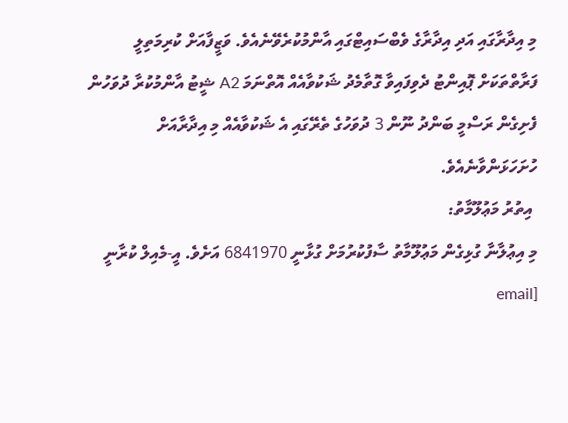މި އިދާރާގައި އަދި އިދާރާގެ ވެބްސައިޓްގައި އާންމުކުރެވޭނެއެވެ. ވަޒީފާއަށް ކުރިމަތިލީ ފަރާތްތަކަށް ޕޮއިންޓު ދެވިފައިވާ ގޮތާމެދު ޝަކުވާއެއް އޮތްނަމަ A2 ޝީޓު އާންމުކުރާ ދުވަހުން ފެށިގެން ރަސްމީ ބަންދު ނޫން 3 ދުވަހުގެ ތެރޭގައި އެ ޝަކުވާއެއް މި އިދާރާއަށް ހުށަހަޅަންވާނެއެވެ.
 އިތުރު މަޢުލޫމާތު:
މި އިޢުލާނާ ގުޅިގެން މަޢުލޫމާތު ސާފުކުރުމަށް ގުޅާނީ 6841970 އަށެވެ. އީ-މެއިލް ކުރާނީ [email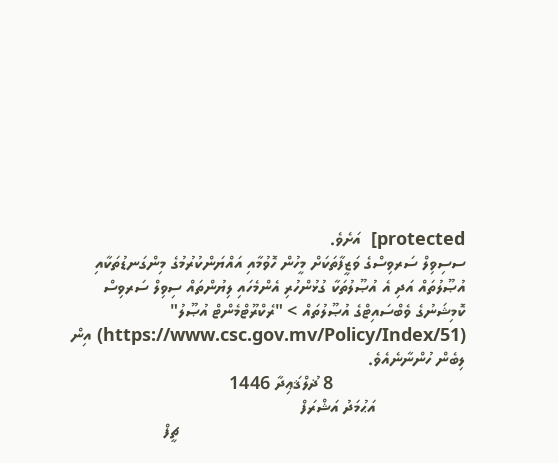protected]  އަށެވެ.
ސސިވިލް ސަރވިސްގެ ވަޒީފާތަކަށް މީހުން ހޮވުމާއި އައްޔަންކުރުމުގެ މިންގަނޑުތަކާއި އުޞޫލުތައް އަދި އެ އުޞޫލުތަކާ ގުޅުންހުރި އެންމެހައި ލިޔުންތައް ސިވިލް ސަރވިސް ކޮމިޝަނުގެ ވެބްސައިޓްގެ އުޞޫލުތައް > "ރެކްރޫޓްމެންޓް އުޞޫލު" (https://www.csc.gov.mv/Policy/Index/51) އިން ލިބެން ހުންނާނެއެވެ.
                            8 ޛުލްޤަޢިދާ 1446
                   އަޙުމަދު އަޝްރަފް
                                                             ޗީފް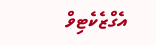އެގްޒެކެޓިވް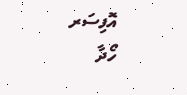އޮފިސަރ
ހޯދާ